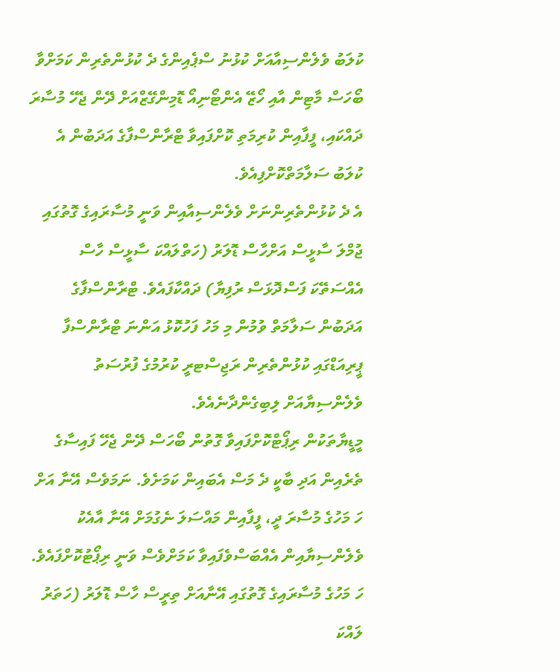ކުލަބު ވެލެންސިއާއަށް ކުޅުނު ސްޕެއިންގެ ދެ ކުޅުންތެރިން ކަމަށްވާ ބޯހަސް މާޓިން އާއި ހޯޒޭ އެންޓޯނިއޯ ޑޮމިންގޭޒްއަށް ދޭން ޖެހޭ މުސާރަ ދައްކައި، ފީފާއިން ކުރިމަތި ކޮށްފައިވާ ޓްރާންސްފާގެ އަދަބުން އެ ކުލަބު ސަލާމަތްކޮށްފިއެވެ.
އެ ދެ ކުޅުންތެރިންނަށް ވެލެންސިއާއިން ވަނީ މުސާރައިގެ ގޮތުގައި ޖުމްލަ ސާޅީސް އަށްހާސް ޑޮލަރު (ހަތްލައްކަ ސާޅީސް ހާސް އެއްސަތޭކަ ފަސްދޮޅަސް ރުފިޔާ) ދައްކާފައެވެ. ޓްރާންސްފާގެ އަދަބުން ސަލާމަތް ވުމުން މި މަހު ފަހުކޮޅު އަންނަ ޓްރާންސްފާ ޕީރިއަޑްގައި ކުޅުންތެރިން ރަޖިސްޓރީ ކުރުމުގެ ފުރުސަތު ވެލެންސިޔާއަށް ލިބިގެންދާނެއެވެ.
މީޑީޔާތަކުން ރިޕޯޓްކޮށްފައިވާ ގޮތުން ބޯހަސް ދޭން ޖެހޭ ފައިސާގެ ތެރެއިން އަދި ބާކީ ދެ މަސް އެބައިން ކަމަށެވެ. ނަމަވެސް އޭނާ އަށް ހަ މަހުގެ މުސާރަ ދީ، ފީފާއިން މައްސަލަ ނެގުމަށް އޭނާ އާއެކު ވެލެންސިޔާއިން އެއްބަސްވެފައިވާ ކަމަށްވެސް ވަނީ ރިޕޯޓުކޮށްފައެވެ. ހަ މަހުގެ މުސާރައިގެ ގޮތުގައި އޭނާއަށް ތިރީސް ހާސް ޑޮލަރު (ހަތަރު ލައްކަ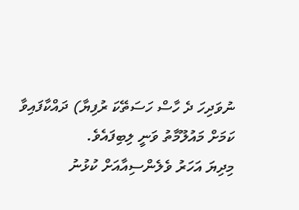ނުވަދިހަ ދެ ހާސް ހަސަތޭކަ ރުފިޔާ) ދައްކާފައިވާ ކަމަށް މައުލޫމާތު ވަނީ ލިބިފައެވެ.
މިދިޔަ އަހަރު ވެލެންސިއާއަށް ކުޅުނު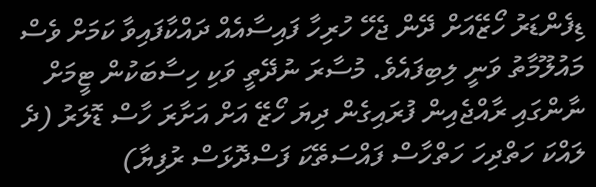ޑިފެންޑަރު ހޯޒޭއަށް ދޭން ޖެހޭ ހުރިހާ ފައިސާއެއް ދައްކާފައިވާ ކަމަށް ވެސް މައުލޫމާތު ވަނީ ލިބިފައެވެ. މުސާރަ ނުދޭތީ ވަކި ހިސާބަކުން ޓީމަށް ނާންގައި ރާއްޖެއިން ފުރައިގެން ދިޔަ ހޯޒޭ އަށް އަށާރަ ހާސް ޑޮލަރު (ދެ ލައްކަ ހަތްދިހަ ހަތްހާސް ފައްސަތޭކަ ފަސްދޮޅަސް ރުފިޔާ)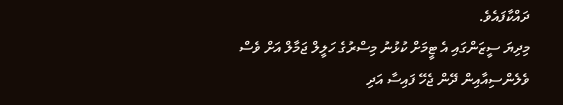ދައްކާފައެވެ.
މިދިޔަ ސީޒަންގައި އެ ޓީމަށް ކުޅުނު މިސްރުގެ ހަލީލް ޖަމާލް އަށް ވެސް ވެލެންސިއާއިން ދޭން ޖެހޭ ފައިސާ އަދި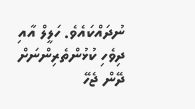ނުދައްކައެވެ. ހަލީލް އާއި ދިވެހި ކުޅުންތެރިންނަށް ދޭން ޖެހޭ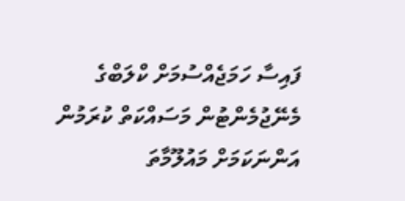ފައިސާ ހަމަޖެއްސުމަށް ކްލަބްގެ މެނޭޖުމެންޓުން މަސައްކަތް ކުރަމުން އަންނަކަމަށް މައުލޫމާތަ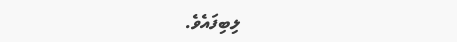ލިބިފައެވެ.